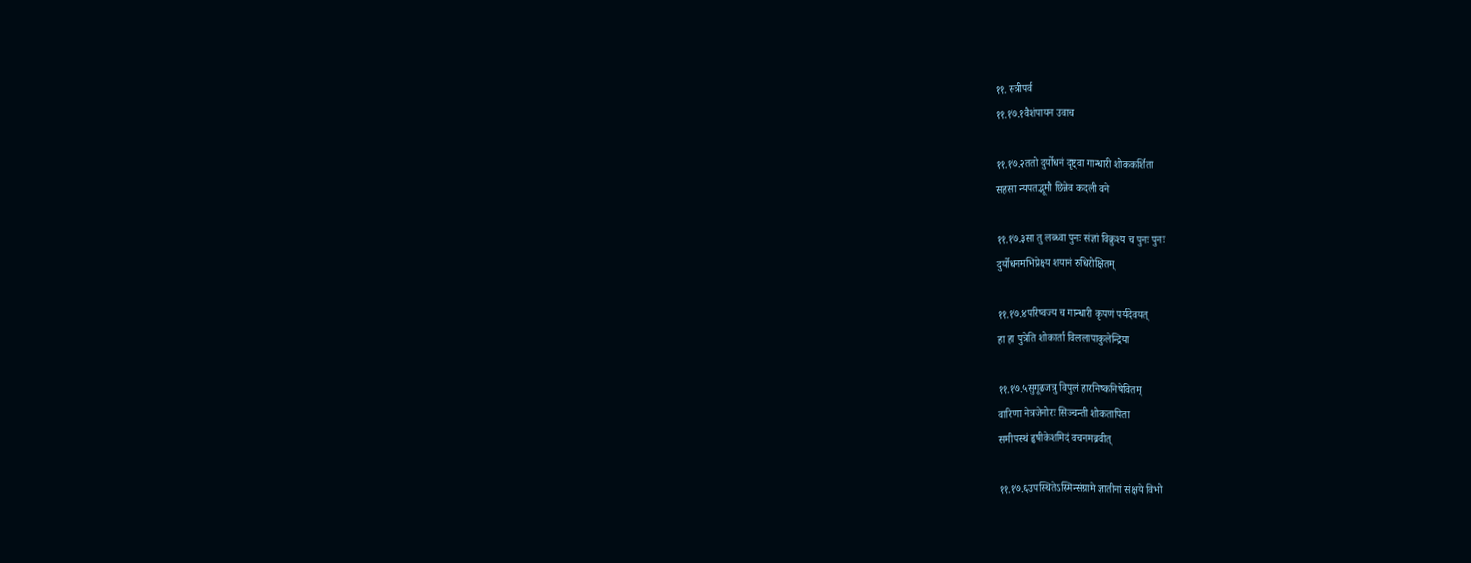११. स्त्रीपर्व
११.१७.१वैशंपायन उवाच

११.१७.२ततो दुर्योधनं दृष्ट्वा गान्धारी शोककर्शिता
सहसा न्यपतद्भूमौ छिन्नेव कदली वने

११.१७.३सा तु लब्ध्वा पुनः संज्ञां विक्रुश्य च पुनः पुनः
दुर्योधनमभिप्रेक्ष्य शयानं रुधिरोक्षितम्

११.१७.४परिष्वज्य च गान्धारी कृपणं पर्यदेवयत्
हा हा पुत्रेति शोकार्ता विललापाकुलेन्द्रिया

११.१७.५सुगूढजत्रु विपुलं हारनिष्कनिषेवितम्
वारिणा नेत्रजेनोरः सिञ्चन्ती शोकतापिता
समीपस्थं हृषीकेशमिदं वचनमब्रवीत्

११.१७.६उपस्थितेऽस्मिन्संग्रामे ज्ञातीनां संक्षये विभो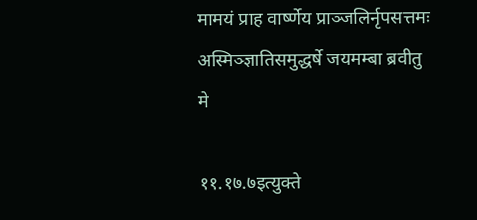मामयं प्राह वार्ष्णेय प्राञ्जलिर्नृपसत्तमः
अस्मिञ्ज्ञातिसमुद्धर्षे जयमम्बा ब्रवीतु मे

११.१७.७इत्युक्ते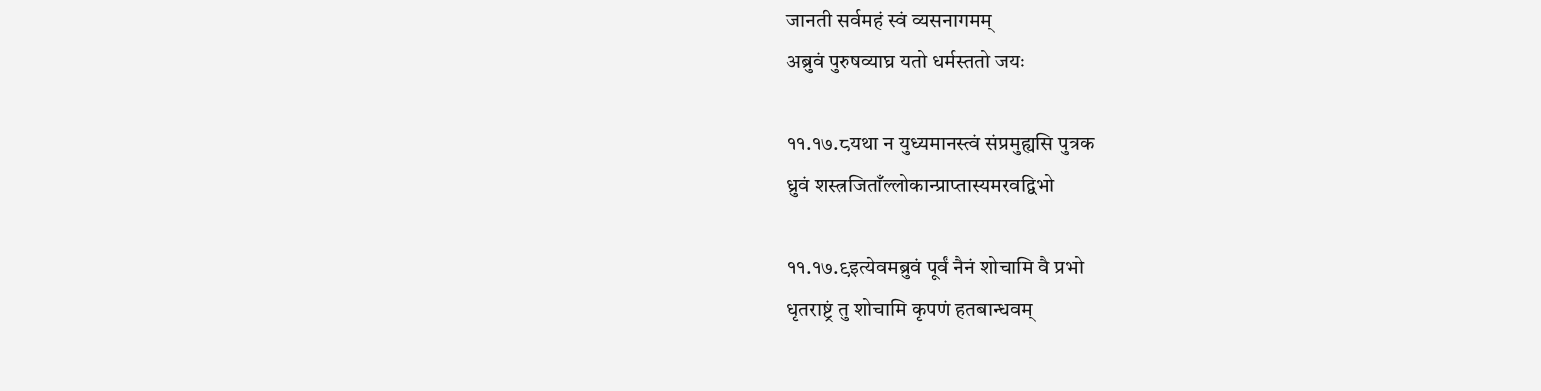जानती सर्वमहं स्वं व्यसनागमम्
अब्रुवं पुरुषव्याघ्र यतो धर्मस्ततो जयः

११.१७.८यथा न युध्यमानस्त्वं संप्रमुह्यसि पुत्रक
ध्रुवं शस्त्रजिताँल्लोकान्प्राप्तास्यमरवद्विभो

११.१७.९इत्येवमब्रुवं पूर्वं नैनं शोचामि वै प्रभो
धृतराष्ट्रं तु शोचामि कृपणं हतबान्धवम्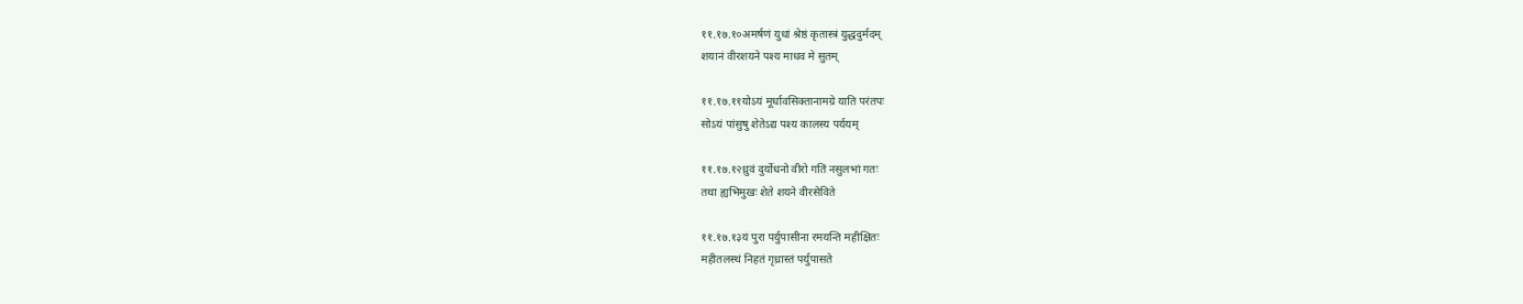११.१७.१०अमर्षणं युधां श्रेष्ठं कृतास्त्रं युद्धदुर्मदम्
शयानं वीरशयने पश्य माधव मे सुतम्

११.१७.११योऽयं मूर्धावसिक्तानामग्रे याति परंतपः
सोऽयं पांसुषु शेतेऽद्य पश्य कालस्य पर्ययम्

११.१७.१२ध्रुवं दुर्योधनो वीरो गतिं नसुलभां गतः
तथा ह्यभिमुखः शेते शयने वीरसेविते

११.१७.१३यं पुरा पर्युपासीना रमयन्ति महीक्षितः
महीतलस्थं निहतं गृध्रास्तं पर्युपासते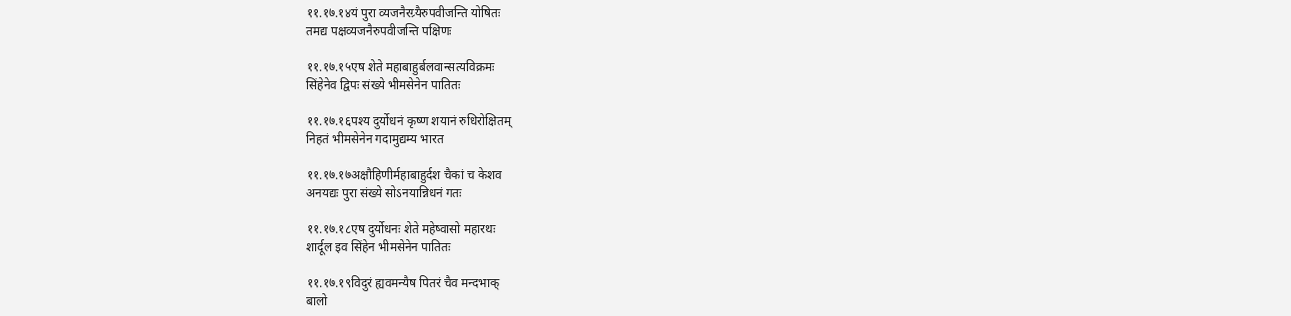११.१७.१४यं पुरा व्यजनैरग्र्यैरुपवीजन्ति योषितः
तमद्य पक्षव्यजनैरुपवीजन्ति पक्षिणः

११.१७.१५एष शेते महाबाहुर्बलवान्सत्यविक्रमः
सिंहेनेव द्विपः संख्ये भीमसेनेन पातितः

११.१७.१६पश्य दुर्योधनं कृष्ण शयानं रुधिरोक्षितम्
निहतं भीमसेनेन गदामुद्यम्य भारत

११.१७.१७अक्षौहिणीर्महाबाहुर्दश चैकां च केशव
अनयद्यः पुरा संख्ये सोऽनयान्निधनं गतः

११.१७.१८एष दुर्योधनः शेते महेष्वासो महारथः
शार्दूल इव सिंहेन भीमसेनेन पातितः

११.१७.१९विदुरं ह्यवमन्यैष पितरं चैव मन्दभाक्
बालो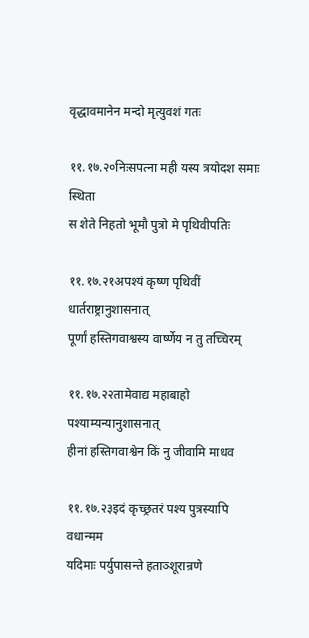वृद्धावमानेन मन्दो मृत्युवशं गतः

११.१७.२०निःसपत्ना मही यस्य त्रयोदश समाः स्थिता
स शेते निहतो भूमौ पुत्रो मे पृथिवीपतिः

११.१७.२१अपश्यं कृष्ण पृथिवीं धार्तराष्ट्रानुशासनात्
पूर्णां हस्तिगवाश्वस्य वार्ष्णेय न तु तच्चिरम्

११.१७.२२तामेवाद्य महाबाहो पश्याम्यन्यानुशासनात्
हीनां हस्तिगवाश्वेन किं नु जीवामि माधव

११.१७.२३इदं कृच्छ्रतरं पश्य पुत्रस्यापि वधान्मम
यदिमाः पर्युपासन्ते हताञ्शूरान्रणे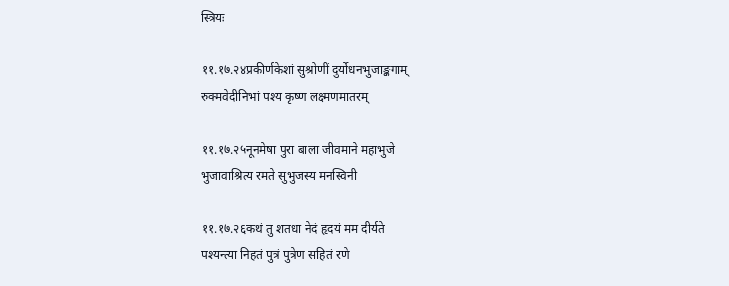स्त्रियः

११.१७.२४प्रकीर्णकेशां सुश्रोणीं दुर्योधनभुजाङ्कगाम्
रुक्मवेदीनिभां पश्य कृष्ण लक्ष्मणमातरम्

११.१७.२५नूनमेषा पुरा बाला जीवमाने महाभुजे
भुजावाश्रित्य रमते सुभुजस्य मनस्विनी

११.१७.२६कथं तु शतधा नेदं हृदयं मम दीर्यते
पश्यन्त्या निहतं पुत्रं पुत्रेण सहितं रणे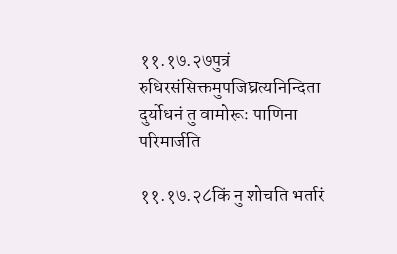११.१७.२७पुत्रं रुधिरसंसिक्तमुपजिघ्रत्यनिन्दिता
दुर्योधनं तु वामोरूः पाणिना परिमार्जति

११.१७.२८किं नु शोचति भर्तारं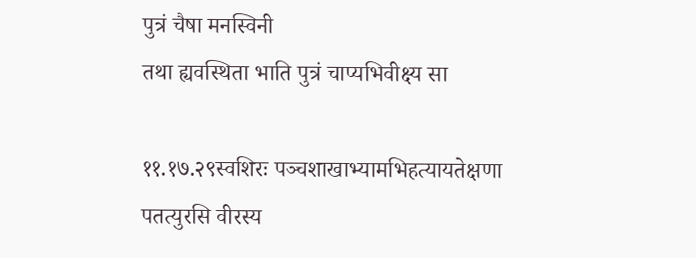पुत्रं चैषा मनस्विनी
तथा ह्यवस्थिता भाति पुत्रं चाप्यभिवीक्ष्य सा

११.१७.२९स्वशिरः पञ्चशाखाभ्यामभिहत्यायतेक्षणा
पतत्युरसि वीरस्य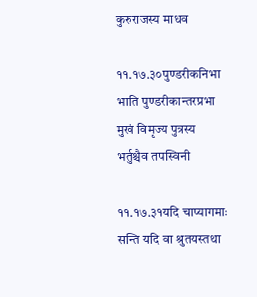कुरुराजस्य माधव

११.१७.३०पुण्डरीकनिभा भाति पुण्डरीकान्तरप्रभा
मुखं विमृज्य पुत्रस्य भर्तुश्चैव तपस्विनी

११.१७.३१यदि चाप्यागमाः सन्ति यदि वा श्रुतयस्तथा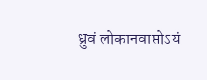ध्रुवं लोकानवाप्तोऽयं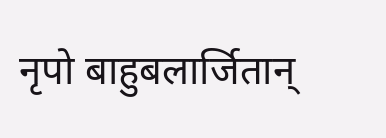नृपो बाहुबलार्जितान्